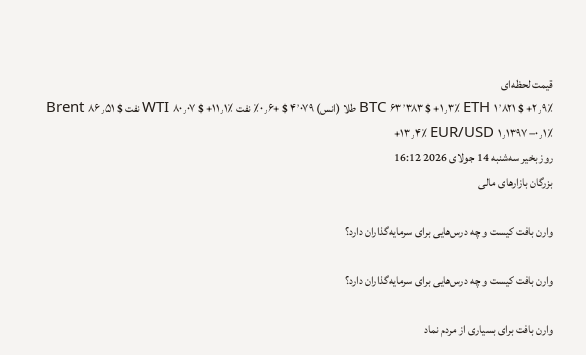قیمت لحظه‌ای
BTC ۶۳٬۳۸۳ $ +۱٫۳٪ ETH ۱٬۸۲۱ $ +۲٫۹٪ طلا (انس) ۴٬۰۷۹ $ +۰٫۶٪ نفت WTI ۸۰٫۰۷ $ +۱۱٫۱٪ نفت Brent ۸۶٫۵۱ $ +۱۳٫۴٪ EUR/USD ۱٫۱۳۹۷ −۰٫۱٪
روز بخیر سه‌شنبه 14 جولای 2026 16:12
بزرگان بازارهای مالی

وارن بافت کیست و چه درس‌هایی برای سرمایه‌گذاران دارد؟

وارن بافت کیست و چه درس‌هایی برای سرمایه‌گذاران دارد؟

وارن بافت برای بسیاری از مردم نماد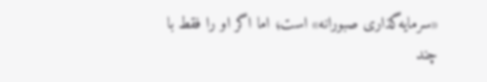«سرمایه‌گذاری صبورانه» است؛ اما اگر او را فقط با چند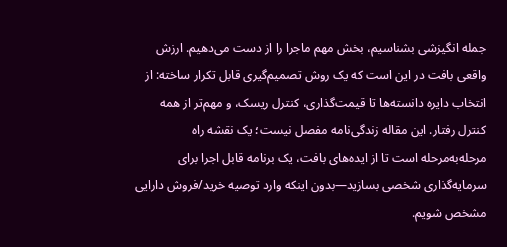جمله انگیزشی بشناسیم، بخش مهم ماجرا را از دست می‌دهیم. ارزش واقعی بافت در این است که یک روش تصمیم‌گیری قابل تکرار ساخته: از انتخاب دایره دانسته‌ها تا قیمت‌گذاری، کنترل ریسک، و مهم‌تر از همه کنترل رفتار. این مقاله زندگی‌نامه مفصل نیست؛ یک نقشه راه مرحله‌به‌مرحله است تا از ایده‌های بافت، یک برنامه قابل اجرا برای سرمایه‌گذاری شخصی بسازید—بدون اینکه وارد توصیه خرید/فروش دارایی مشخص شویم.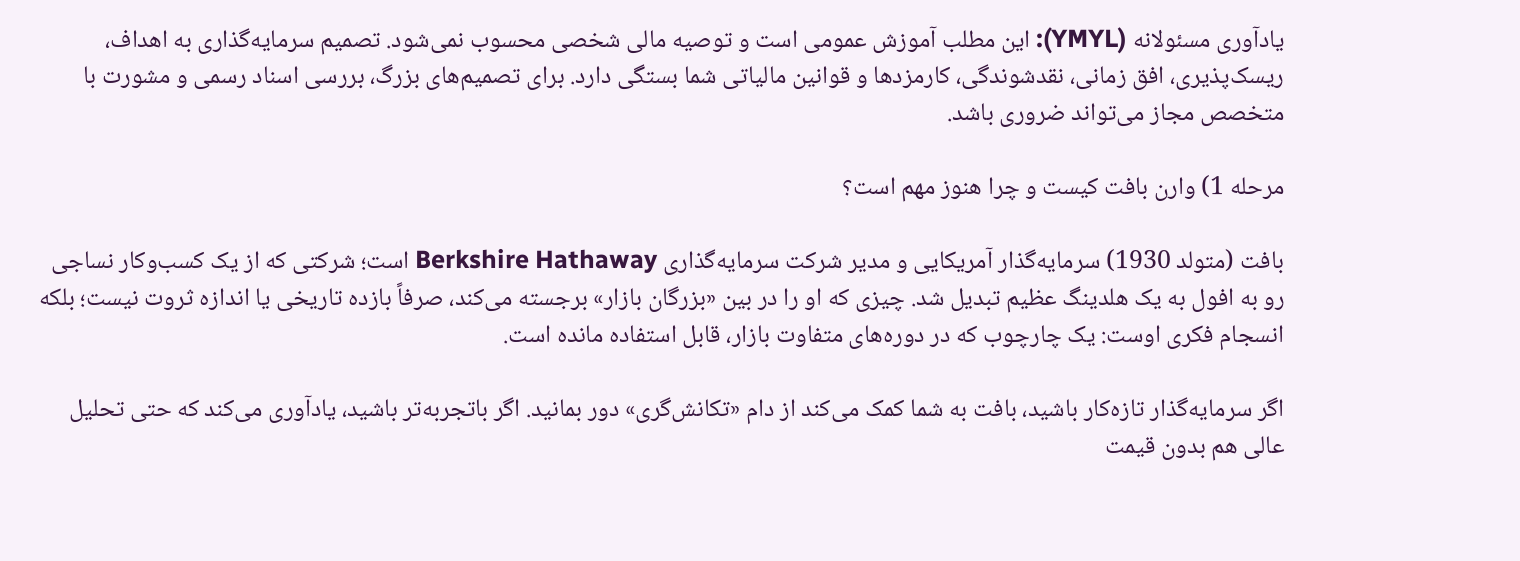یادآوری مسئولانه (YMYL): این مطلب آموزش عمومی است و توصیه مالی شخصی محسوب نمی‌شود. تصمیم سرمایه‌گذاری به اهداف، ریسک‌پذیری، افق زمانی، نقدشوندگی، کارمزدها و قوانین مالیاتی شما بستگی دارد. برای تصمیم‌های بزرگ، بررسی اسناد رسمی و مشورت با متخصص مجاز می‌تواند ضروری باشد.

مرحله 1) وارن بافت کیست و چرا هنوز مهم است؟

بافت (متولد 1930) سرمایه‌گذار آمریکایی و مدیر شرکت سرمایه‌گذاری Berkshire Hathaway است؛ شرکتی که از یک کسب‌وکار نساجی رو به افول به یک هلدینگ عظیم تبدیل شد. چیزی که او را در بین «بزرگان بازار» برجسته می‌کند، صرفاً بازده تاریخی یا اندازه ثروت نیست؛ بلکه انسجام فکری اوست: یک چارچوب که در دوره‌های متفاوت بازار، قابل استفاده مانده است.

اگر سرمایه‌گذار تازه‌کار باشید، بافت به شما کمک می‌کند از دام «تکانش‌گری» دور بمانید. اگر باتجربه‌تر باشید، یادآوری می‌کند که حتی تحلیل عالی هم بدون قیمت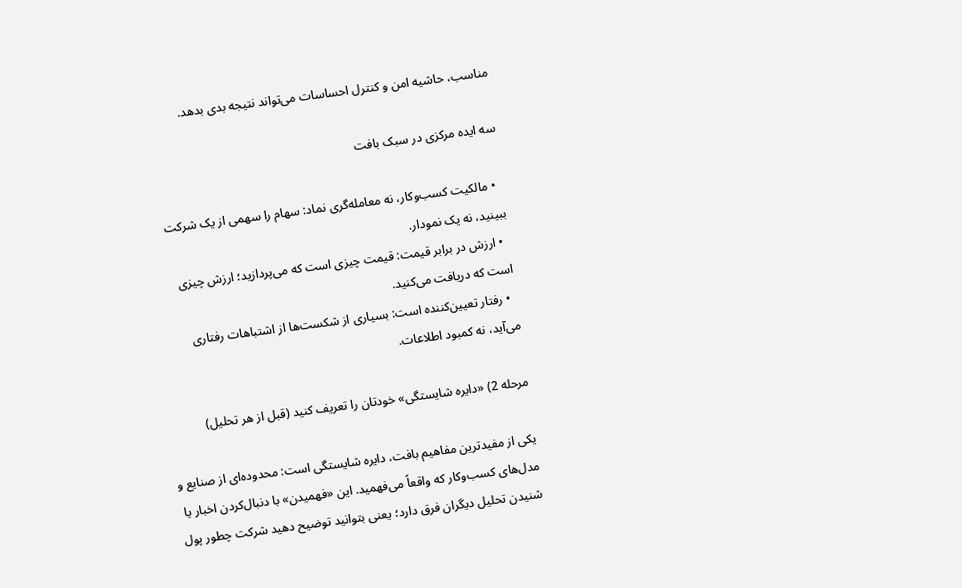مناسب، حاشیه امن و کنترل احساسات می‌تواند نتیجه بدی بدهد.

سه ایده مرکزی در سبک بافت

  • مالکیت کسب‌وکار، نه معامله‌گری نماد: سهام را سهمی از یک شرکت ببینید، نه یک نمودار.
  • ارزش در برابر قیمت: قیمت چیزی است که می‌پردازید؛ ارزش چیزی است که دریافت می‌کنید.
  • رفتار تعیین‌کننده است: بسیاری از شکست‌ها از اشتباهات رفتاری می‌آید، نه کمبود اطلاعات.

مرحله 2) «دایره شایستگی» خودتان را تعریف کنید (قبل از هر تحلیل)

یکی از مفیدترین مفاهیم بافت، دایره شایستگی است: محدوده‌ای از صنایع و مدل‌های کسب‌وکار که واقعاً می‌فهمید. این «فهمیدن» با دنبال‌کردن اخبار یا شنیدن تحلیل دیگران فرق دارد؛ یعنی بتوانید توضیح دهید شرکت چطور پول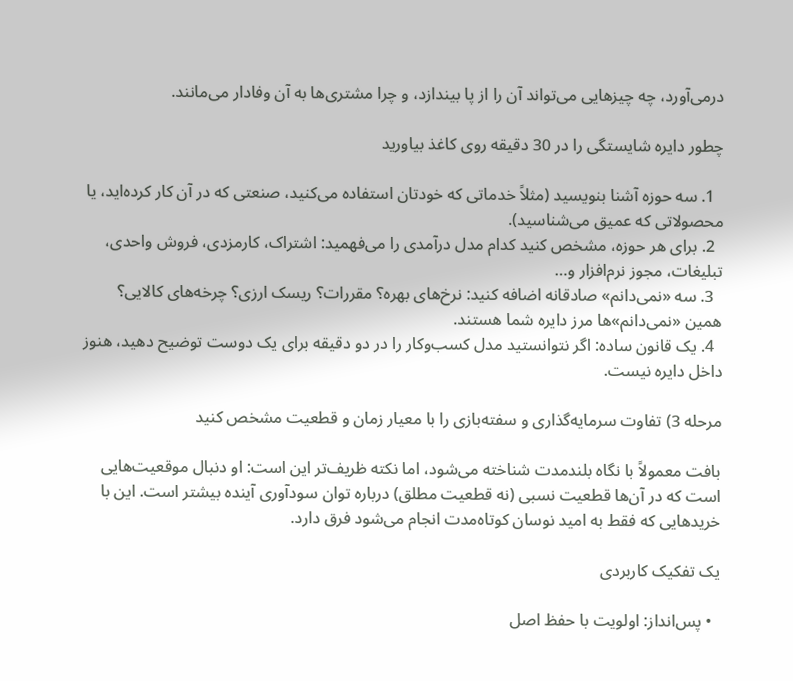درمی‌آورد، چه چیزهایی می‌تواند آن را از پا بیندازد، و چرا مشتری‌ها به آن وفادار می‌مانند.

چطور دایره شایستگی را در 30 دقیقه روی کاغذ بیاورید

  1. سه حوزه آشنا بنویسید (مثلاً خدماتی که خودتان استفاده می‌کنید، صنعتی که در آن کار کرده‌اید، یا محصولاتی که عمیق می‌شناسید).
  2. برای هر حوزه، مشخص کنید کدام مدل درآمدی را می‌فهمید: اشتراک، کارمزدی، فروش واحدی، تبلیغات، مجوز نرم‌افزار و…
  3. سه «نمی‌دانم» صادقانه اضافه کنید: نرخ‌های بهره؟ مقررات؟ ریسک ارزی؟ چرخه‌های کالایی؟ همین «نمی‌دانم»ها مرز دایره شما هستند.
  4. یک قانون ساده: اگر نتوانستید مدل کسب‌وکار را در دو دقیقه برای یک دوست توضیح دهید، هنوز داخل دایره نیست.

مرحله 3) تفاوت سرمایه‌گذاری و سفته‌بازی را با معیار زمان و قطعیت مشخص کنید

بافت معمولاً با نگاه بلندمدت شناخته می‌شود، اما نکته ظریف‌تر این است: او دنبال موقعیت‌هایی است که در آن‌ها قطعیت نسبی (نه قطعیت مطلق) درباره توان سودآوری آینده بیشتر است. این با خریدهایی که فقط به امید نوسان کوتاه‌مدت انجام می‌شود فرق دارد.

یک تفکیک کاربردی

  • پس‌انداز: اولویت با حفظ اصل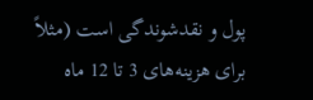پول و نقدشوندگی است (مثلاً برای هزینه‌های 3 تا 12 ماه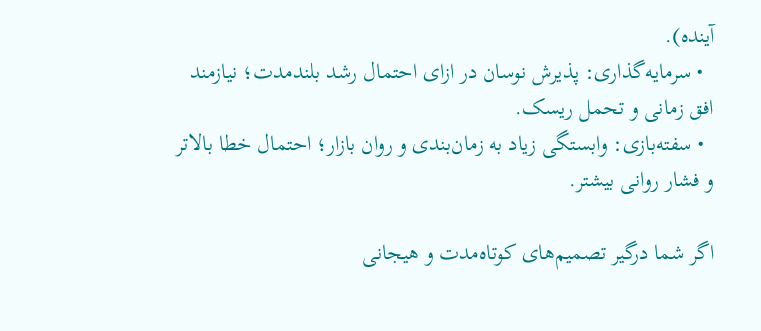آینده).
  • سرمایه‌گذاری: پذیرش نوسان در ازای احتمال رشد بلندمدت؛ نیازمند افق زمانی و تحمل ریسک.
  • سفته‌بازی: وابستگی زیاد به زمان‌بندی و روان بازار؛ احتمال خطا بالاتر و فشار روانی بیشتر.

اگر شما درگیر تصمیم‌های کوتاه‌مدت و هیجانی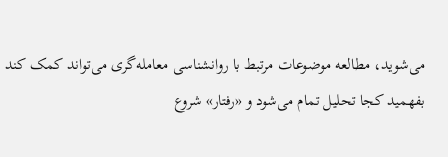می‌شوید، مطالعه موضوعات مرتبط با روانشناسی معامله‌گری می‌تواند کمک کند بفهمید کجا تحلیل تمام می‌شود و «رفتار» شروع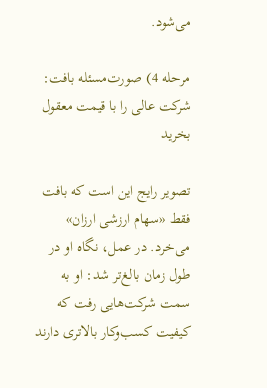می‌شود.

مرحله 4) صورت‌مسئله بافت: شرکت عالی را با قیمت معقول بخرید

تصویر رایج این است که بافت فقط «سهام ارزشی ارزان» می‌خرد. در عمل، نگاه او در طول زمان بالغ‌تر شد: او به سمت شرکت‌هایی رفت که کیفیت کسب‌وکار بالاتری دارند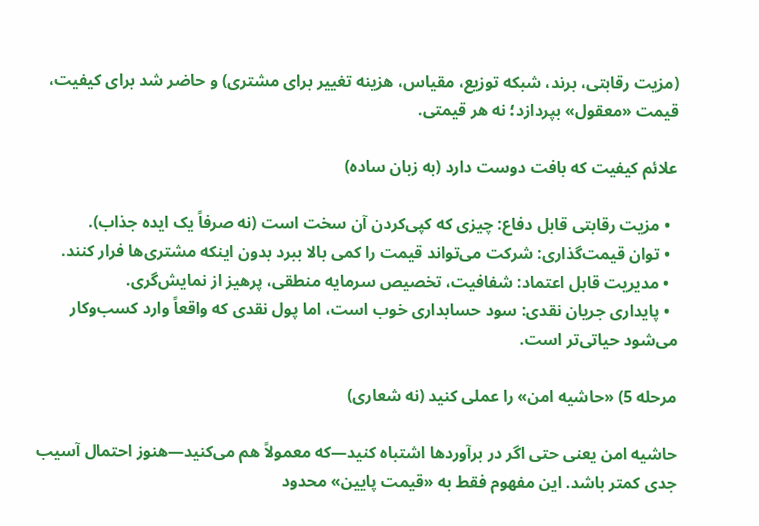(مزیت رقابتی، برند، شبکه توزیع، مقیاس، هزینه تغییر برای مشتری) و حاضر شد برای کیفیت، قیمت «معقول» بپردازد؛ نه هر قیمتی.

علائم کیفیت که بافت دوست دارد (به زبان ساده)

  • مزیت رقابتی قابل دفاع: چیزی که کپی‌کردن آن سخت است (نه صرفاً یک ایده جذاب).
  • توان قیمت‌گذاری: شرکت می‌تواند قیمت را کمی بالا ببرد بدون اینکه مشتری‌ها فرار کنند.
  • مدیریت قابل اعتماد: شفافیت، تخصیص سرمایه منطقی، پرهیز از نمایش‌گری.
  • پایداری جریان نقدی: سود حسابداری خوب است، اما پول نقدی که واقعاً وارد کسب‌وکار می‌شود حیاتی‌تر است.

مرحله 5) «حاشیه امن» را عملی کنید (نه شعاری)

حاشیه امن یعنی حتی اگر در برآوردها اشتباه کنید—که معمولاً هم می‌کنید—هنوز احتمال آسیب جدی کمتر باشد. این مفهوم فقط به «قیمت پایین» محدود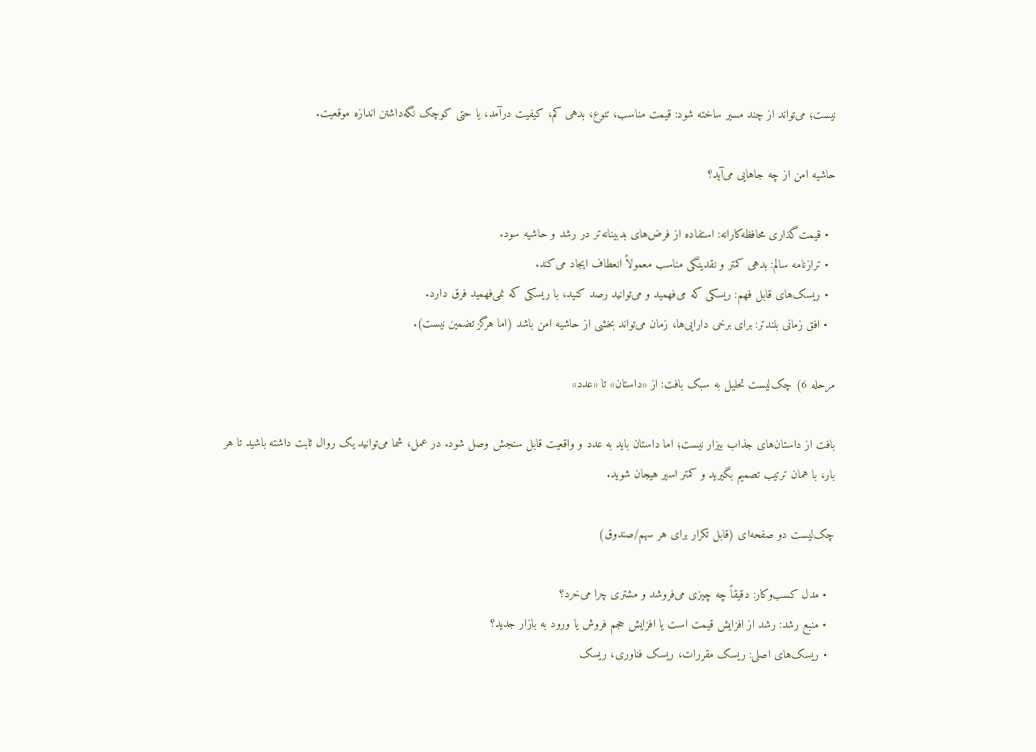نیست؛ می‌تواند از چند مسیر ساخته شود: قیمت مناسب، تنوع، بدهی کم، کیفیت درآمد، یا حتی کوچک نگه‌داشتن اندازه موقعیت.

حاشیه امن از چه جاهایی می‌آید؟

  • قیمت‌گذاری محافظه‌کارانه: استفاده از فرض‌های بدبینانه‌تر در رشد و حاشیه سود.
  • ترازنامه سالم: بدهی کمتر و نقدینگی مناسب معمولاً انعطاف ایجاد می‌کند.
  • ریسک‌های قابل فهم: ریسکی که می‌فهمید و می‌توانید رصد کنید، با ریسکی که نمی‌فهمید فرق دارد.
  • افق زمانی بلندتر: برای برخی دارایی‌ها، زمان می‌تواند بخشی از حاشیه امن باشد (اما هرگز تضمین نیست).

مرحله 6) چک‌لیست تحلیل به سبک بافت: از «داستان» تا «عدد»

بافت از داستان‌های جذاب بیزار نیست؛ اما داستان باید به عدد و واقعیت قابل سنجش وصل شود. در عمل، شما می‌توانید یک روال ثابت داشته باشید تا هر بار، با همان ترتیب تصمیم بگیرید و کمتر اسیر هیجان شوید.

چک‌لیست دو صفحه‌ای (قابل تکرار برای هر سهم/صندوق)

  • مدل کسب‌وکار: دقیقاً چه چیزی می‌فروشد و مشتری چرا می‌خرد؟
  • منبع رشد: رشد از افزایش قیمت است یا افزایش حجم فروش یا ورود به بازار جدید؟
  • ریسک‌های اصلی: ریسک مقررات، ریسک فناوری، ریسک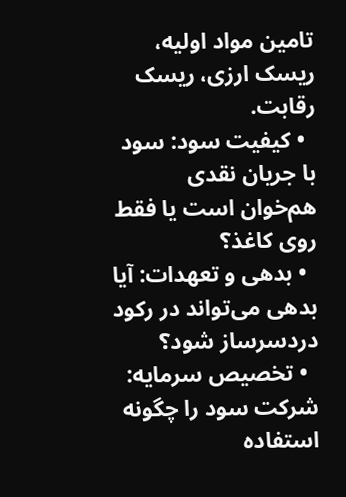تامین مواد اولیه، ریسک ارزی، ریسک رقابت.
  • کیفیت سود: سود با جریان نقدی هم‌خوان است یا فقط روی کاغذ؟
  • بدهی و تعهدات: آیا بدهی می‌تواند در رکود دردسرساز شود؟
  • تخصیص سرمایه: شرکت سود را چگونه استفاده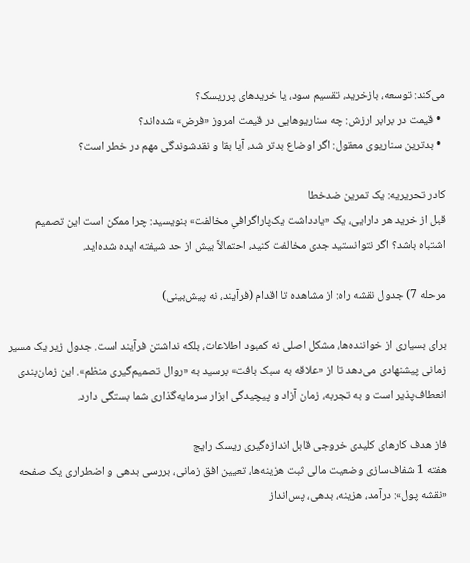می‌کند: توسعه، بازخرید، تقسیم سود، یا خریدهای پرریسک؟
  • قیمت در برابر ارزش: چه سناریوهایی در قیمت امروز «فرض» شده‌اند؟
  • بدترین سناریوی معقول: اگر اوضاع بدتر شد، آیا بقا و نقدشوندگی مهم در خطر است؟

کادر تحریریه: یک تمرین ضدخطا
قبل از خرید هر دارایی، یک «یادداشت یک‌پاراگرافیِ مخالفت» بنویسید: چرا ممکن است این تصمیم اشتباه باشد؟ اگر نتوانستید جدی مخالفت کنید، احتمالاً بیش از حد شیفته ایده شده‌اید.

مرحله 7) جدول نقشه راه: از مشاهده تا اقدام (فرآیند، نه پیش‌بینی)

برای بسیاری از خواننده‌ها، مشکل اصلی نه کمبود اطلاعات، بلکه نداشتن فرآیند است. جدول زیر یک مسیر زمانی پیشنهادی می‌دهد تا از «علاقه به سبک بافت» برسید به «روال تصمیم‌گیری منظم». این زمان‌بندی انعطاف‌پذیر است و به تجربه، زمان آزاد و پیچیدگی ابزار سرمایه‌گذاری شما بستگی دارد.

فاز هدف کارهای کلیدی خروجی قابل اندازه‌گیری ریسک رایج
هفته 1 شفاف‌سازی وضعیت مالی ثبت هزینه‌ها، تعیین افق زمانی، بررسی بدهی و اضطراری یک صفحه «نقشه پول»: درآمد، هزینه، بدهی، پس‌انداز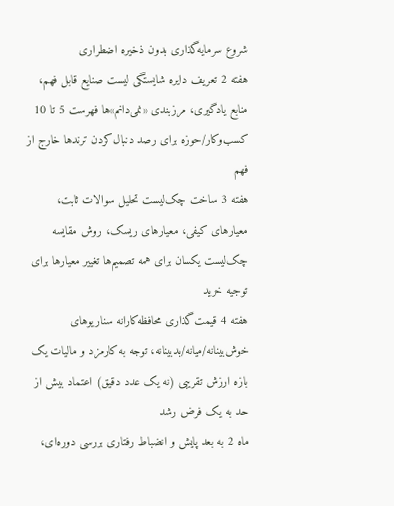شروع سرمایه‌گذاری بدون ذخیره اضطراری
هفته 2 تعریف دایره شایستگی لیست صنایع قابل فهم، منابع یادگیری، مرزبندی «نمی‌دانم»ها فهرست 5 تا 10 کسب‌وکار/حوزه برای رصد دنبال‌کردن ترندها خارج از فهم
هفته 3 ساخت چک‌لیست تحلیل سوالات ثابت، معیارهای کیفی، معیارهای ریسک، روش مقایسه چک‌لیست یکسان برای همه تصمیم‌ها تغییر معیارها برای توجیه خرید
هفته 4 قیمت‌گذاری محافظه‌کارانه سناریوهای خوش‌بینانه/میانه/بدبینانه، توجه به کارمزد و مالیات یک بازه ارزش تقریبی (نه یک عدد دقیق) اعتماد بیش از حد به یک فرض رشد
ماه 2 به بعد پایش و انضباط رفتاری بررسی دوره‌ای،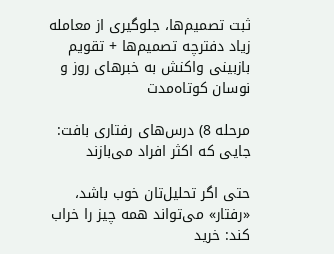ثبت تصمیم‌ها، جلوگیری از معامله زیاد دفترچه تصمیم‌ها + تقویم بازبینی واکنش به خبرهای روز و نوسان کوتاه‌مدت

مرحله 8) درس‌های رفتاری بافت: جایی که اکثر افراد می‌بازند

حتی اگر تحلیل‌تان خوب باشد، «رفتار» می‌تواند همه چیز را خراب کند: خرید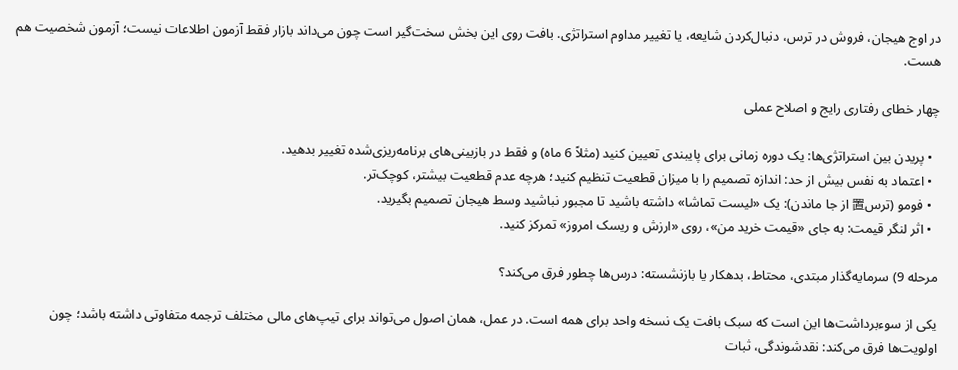در اوج هیجان، فروش در ترس، دنبال‌کردن شایعه، یا تغییر مداوم استراتژی. بافت روی این بخش سخت‌گیر است چون می‌داند بازار فقط آزمون اطلاعات نیست؛ آزمون شخصیت هم هست.

چهار خطای رفتاری رایج و اصلاح عملی

  • پریدن بین استراتژی‌ها: یک دوره زمانی برای پایبندی تعیین کنید (مثلاً 6 ماه) و فقط در بازبینی‌های برنامه‌ریزی‌شده تغییر بدهید.
  • اعتماد به نفس بیش از حد: اندازه تصمیم را با میزان قطعیت تنظیم کنید؛ هرچه عدم قطعیت بیشتر، کوچک‌تر.
  • فومو (ترس置 از جا ماندن): یک «لیست تماشا» داشته باشید تا مجبور نباشید وسط هیجان تصمیم بگیرید.
  • اثر لنگر قیمت: به جای «قیمت خرید من»، روی «ارزش و ریسک امروز» تمرکز کنید.

مرحله 9) سرمایه‌گذار مبتدی، محتاط، بدهکار یا بازنشسته: درس‌ها چطور فرق می‌کند؟

یکی از سوءبرداشت‌ها این است که سبک بافت یک نسخه واحد برای همه است. در عمل، همان اصول می‌تواند برای تیپ‌های مالی مختلف ترجمه متفاوتی داشته باشد؛ چون اولویت‌ها فرق می‌کند: نقدشوندگی، ثبات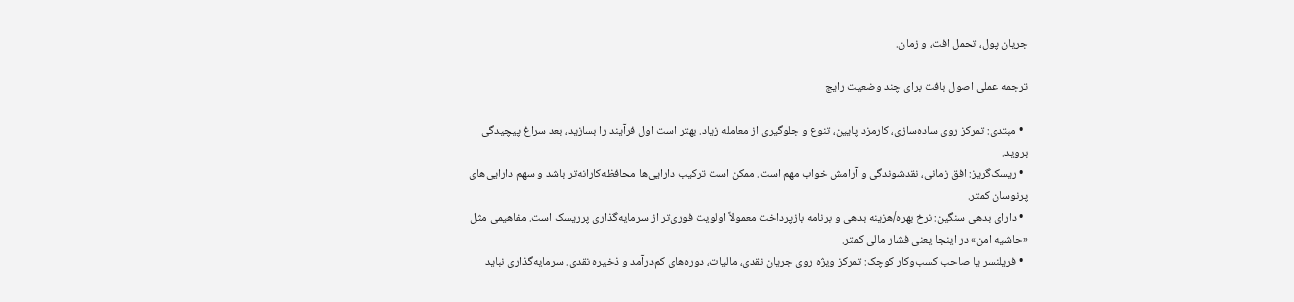جریان پول، تحمل افت، و زمان.

ترجمه عملی اصول بافت برای چند وضعیت رایج

  • مبتدی: تمرکز روی ساده‌سازی، کارمزد پایین، تنوع و جلوگیری از معامله زیاد. بهتر است اول فرآیند را بسازید، بعد سراغ پیچیدگی بروید.
  • ریسک‌گریز: افق زمانی، نقدشوندگی و آرامش خواب مهم است. ممکن است ترکیب دارایی‌ها محافظه‌کارانه‌تر باشد و سهم دارایی‌های پرنوسان کمتر.
  • دارای بدهی سنگین: نرخ بهره/هزینه بدهی و برنامه بازپرداخت معمولاً اولویت فوری‌تر از سرمایه‌گذاری پرریسک است. مفاهیمی مثل «حاشیه امن» در اینجا یعنی فشار مالی کمتر.
  • فریلنسر یا صاحب کسب‌وکار کوچک: تمرکز ویژه روی جریان نقدی، مالیات، دوره‌های کم‌درآمد و ذخیره نقدی. سرمایه‌گذاری نباید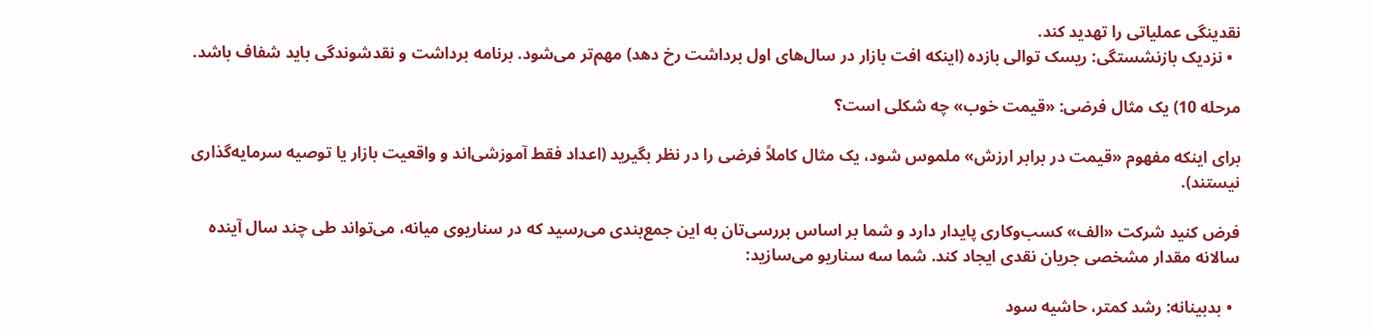نقدینگی عملیاتی را تهدید کند.
  • نزدیک بازنشستگی: ریسک توالی بازده (اینکه افت بازار در سال‌های اول برداشت رخ دهد) مهم‌تر می‌شود. برنامه برداشت و نقدشوندگی باید شفاف باشد.

مرحله 10) یک مثال فرضی: «قیمت خوب» چه شکلی است؟

برای اینکه مفهوم «قیمت در برابر ارزش» ملموس شود، یک مثال کاملاً فرضی را در نظر بگیرید (اعداد فقط آموزشی‌اند و واقعیت بازار یا توصیه سرمایه‌گذاری نیستند).

فرض کنید شرکت «الف» کسب‌وکاری پایدار دارد و شما بر اساس بررسی‌تان به این جمع‌بندی می‌رسید که در سناریوی میانه، می‌تواند طی چند سال آینده سالانه مقدار مشخصی جریان نقدی ایجاد کند. شما سه سناریو می‌سازید:

  • بدبینانه: رشد کمتر، حاشیه سود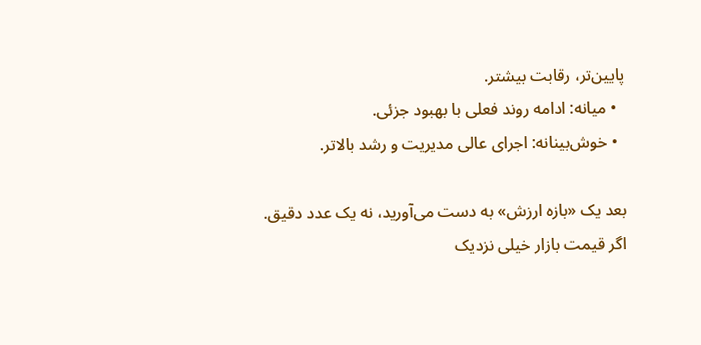پایین‌تر، رقابت بیشتر.
  • میانه: ادامه روند فعلی با بهبود جزئی.
  • خوش‌بینانه: اجرای عالی مدیریت و رشد بالاتر.

بعد یک «بازه ارزش» به دست می‌آورید، نه یک عدد دقیق. اگر قیمت بازار خیلی نزدیک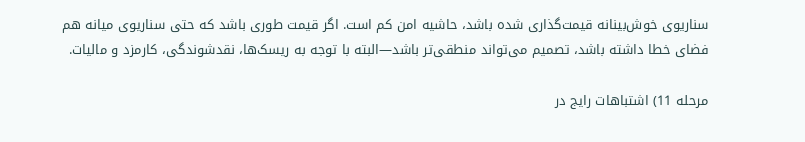سناریوی خوش‌بینانه قیمت‌گذاری شده باشد، حاشیه امن کم است. اگر قیمت طوری باشد که حتی سناریوی میانه هم فضای خطا داشته باشد، تصمیم می‌تواند منطقی‌تر باشد—البته با توجه به ریسک‌ها، نقدشوندگی، کارمزد و مالیات.

مرحله 11) اشتباهات رایج در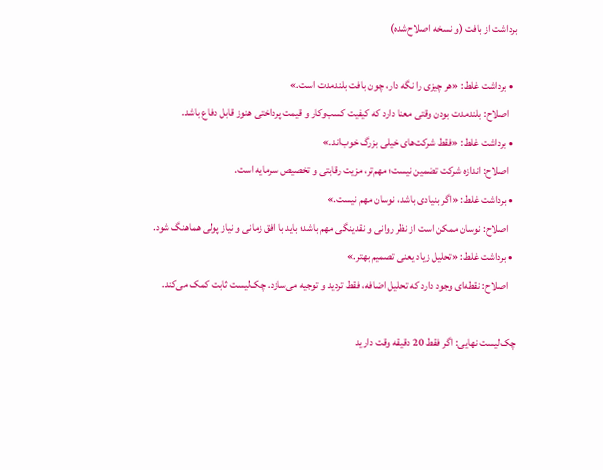برداشت از بافت (و نسخه اصلاح‌شده)

  • برداشت غلط: «هر چیزی را نگه دار، چون بافت بلندمدت است.»
    اصلاح: بلندمدت بودن وقتی معنا دارد که کیفیت کسب‌وکار و قیمت پرداختی هنوز قابل دفاع باشد.
  • برداشت غلط: «فقط شرکت‌های خیلی بزرگ خوب‌اند.»
    اصلاح: اندازه شرکت تضمین نیست؛ مهم‌تر، مزیت رقابتی و تخصیص سرمایه است.
  • برداشت غلط: «اگر بنیادی باشد، نوسان مهم نیست.»
    اصلاح: نوسان ممکن است از نظر روانی و نقدینگی مهم باشد؛ باید با افق زمانی و نیاز پولی هماهنگ شود.
  • برداشت غلط: «تحلیل زیاد یعنی تصمیم بهتر.»
    اصلاح: نقطه‌ای وجود دارد که تحلیل اضافه، فقط تردید و توجیه می‌سازد. چک‌لیست ثابت کمک می‌کند.

چک‌لیست نهایی: اگر فقط 20 دقیقه وقت دارید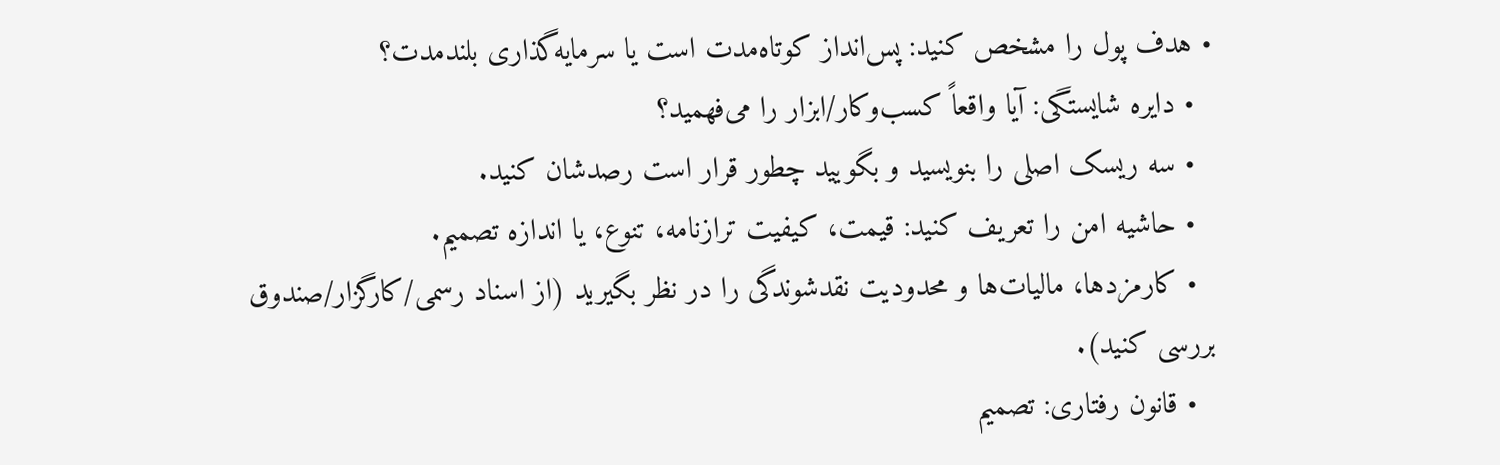• هدف پول را مشخص کنید: پس‌انداز کوتاه‌مدت است یا سرمایه‌گذاری بلندمدت؟
  • دایره شایستگی: آیا واقعاً کسب‌وکار/ابزار را می‌فهمید؟
  • سه ریسک اصلی را بنویسید و بگویید چطور قرار است رصدشان کنید.
  • حاشیه امن را تعریف کنید: قیمت، کیفیت ترازنامه، تنوع، یا اندازه تصمیم.
  • کارمزدها، مالیات‌ها و محدودیت نقدشوندگی را در نظر بگیرید (از اسناد رسمی/کارگزار/صندوق بررسی کنید).
  • قانون رفتاری: تصمیم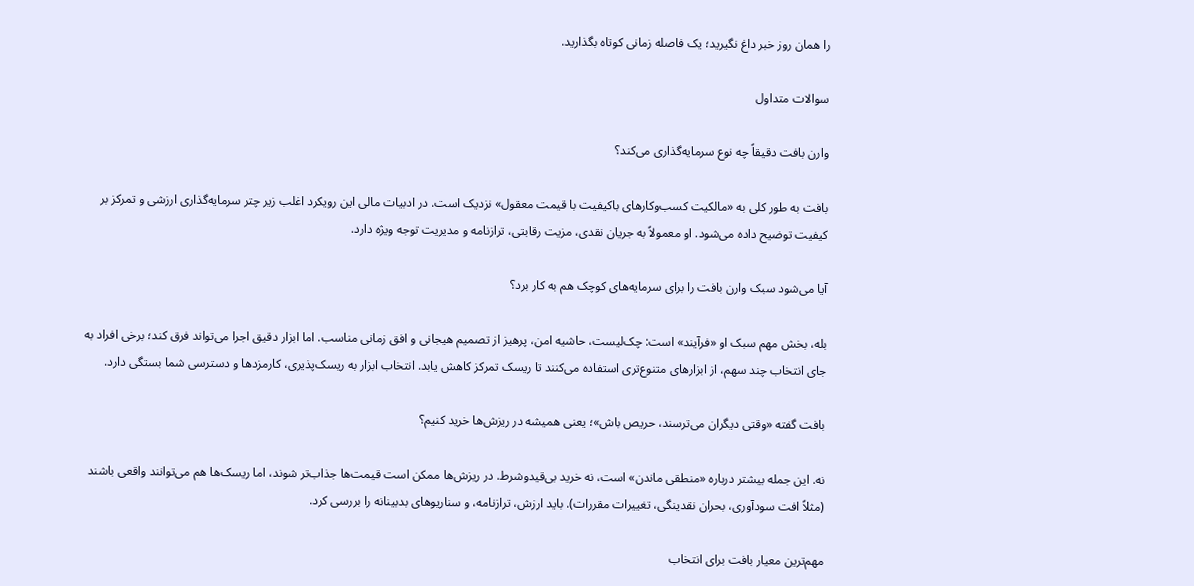را همان روز خبر داغ نگیرید؛ یک فاصله زمانی کوتاه بگذارید.

سوالات متداول

وارن بافت دقیقاً چه نوع سرمایه‌گذاری می‌کند؟

بافت به طور کلی به «مالکیت کسب‌وکارهای باکیفیت با قیمت معقول» نزدیک است. در ادبیات مالی این رویکرد اغلب زیر چتر سرمایه‌گذاری ارزشی و تمرکز بر کیفیت توضیح داده می‌شود. او معمولاً به جریان نقدی، مزیت رقابتی، ترازنامه و مدیریت توجه ویژه دارد.

آیا می‌شود سبک وارن بافت را برای سرمایه‌های کوچک هم به کار برد؟

بله، بخش مهم سبک او «فرآیند» است: چک‌لیست، حاشیه امن، پرهیز از تصمیم هیجانی و افق زمانی مناسب. اما ابزار دقیق اجرا می‌تواند فرق کند؛ برخی افراد به جای انتخاب چند سهم، از ابزارهای متنوع‌تری استفاده می‌کنند تا ریسک تمرکز کاهش یابد. انتخاب ابزار به ریسک‌پذیری، کارمزدها و دسترسی شما بستگی دارد.

بافت گفته «وقتی دیگران می‌ترسند، حریص باش»؛ یعنی همیشه در ریزش‌ها خرید کنیم؟

نه. این جمله بیشتر درباره «منطقی ماندن» است، نه خرید بی‌قیدوشرط. در ریزش‌ها ممکن است قیمت‌ها جذاب‌تر شوند، اما ریسک‌ها هم می‌توانند واقعی باشند (مثلاً افت سودآوری، بحران نقدینگی، تغییرات مقررات). باید ارزش، ترازنامه، و سناریوهای بدبینانه را بررسی کرد.

مهم‌ترین معیار بافت برای انتخاب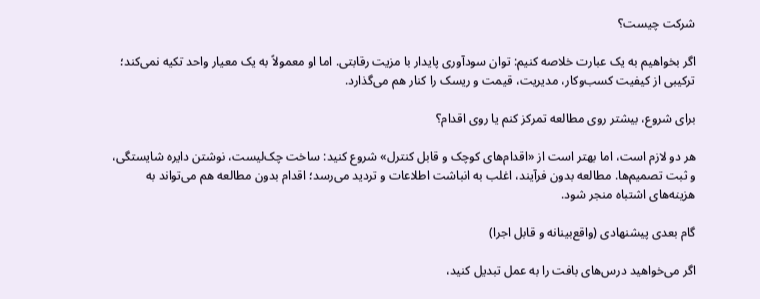شرکت چیست؟

اگر بخواهیم به یک عبارت خلاصه کنیم: توان سودآوری پایدار با مزیت رقابتی. اما او معمولاً به یک معیار واحد تکیه نمی‌کند؛ ترکیبی از کیفیت کسب‌وکار، مدیریت، قیمت و ریسک را کنار هم می‌گذارد.

برای شروع، بیشتر روی مطالعه تمرکز کنم یا روی اقدام؟

هر دو لازم است، اما بهتر است از «اقدام‌های کوچک و قابل کنترل» شروع کنید: ساخت چک‌لیست، نوشتن دایره شایستگی، و ثبت تصمیم‌ها. مطالعه بدون فرآیند، اغلب به انباشت اطلاعات و تردید می‌رسد؛ اقدام بدون مطالعه هم می‌تواند به هزینه‌های اشتباه منجر شود.

گام بعدی پیشنهادی (واقع‌بینانه و قابل اجرا)

اگر می‌خواهید درس‌های بافت را به عمل تبدیل کنید،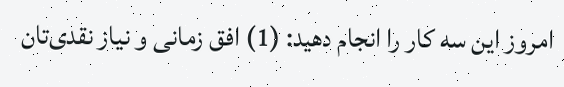امروز این سه کار را انجام دهید: (1) افق زمانی و نیاز نقدی‌تان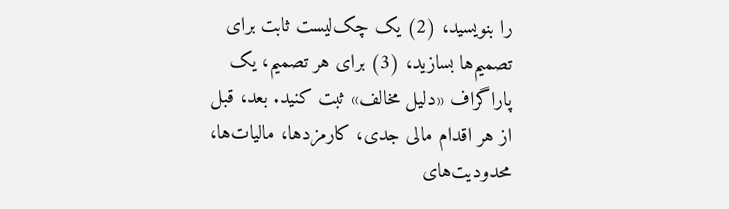را بنویسید، (2) یک چک‌لیست ثابت برای تصمیم‌ها بسازید، (3) برای هر تصمیم، یک پاراگراف «دلیل مخالف» ثبت کنید. بعد، قبل از هر اقدام مالی جدی، کارمزدها، مالیات‌ها، محدودیت‌های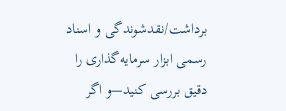برداشت/نقدشوندگی و اسناد رسمی ابزار سرمایه‌گذاری را دقیق بررسی کنید—و اگر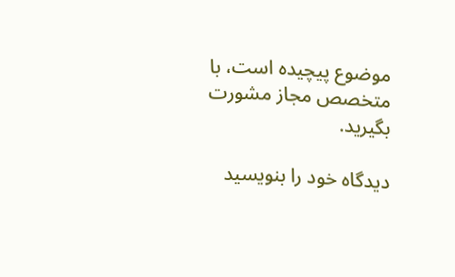موضوع پیچیده است، با متخصص مجاز مشورت بگیرید.

دیدگاه خود را بنویسید